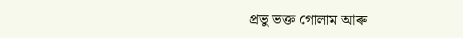প্ৰভু ভক্ত গোলাম আৰু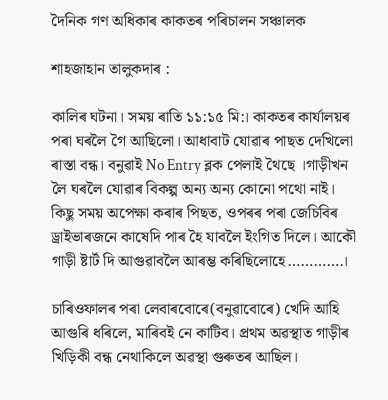দৈনিক গণ অধিকাৰ কাকতৰ পৰিচালন সঞ্চালক

শাহজাহান তালুকদাৰ :

কালিৰ ঘটনা। সময় ৰাতি ১১:১৫ মি:। কাকতৰ কাৰ্যালয়ৰ পৰা ঘৰলৈ গৈ আছিলো। আধাবাট যোৱাৰ পাছত দেখিলো ৰাস্তা বন্ধ। বনুৱাই No Entry ব্লক পেলাই থৈছে ।গাড়ীখন লৈ ঘৰলৈ যোৱাৰ বিকল্প অন্য অন্য কোনো পথো নাই। কিছু সময় অপেক্ষা কৰাৰ পিছত, ওপৰৰ পৰা জেচিবিৰ ড্ৰাইভাৰজনে কাষেদি পাৰ হৈ যাবলৈ ইংগিত দিলে। আকৌ গাড়ী ষ্টাৰ্ট দি আগুৱাবলৈ আৰম্ভ কৰিছিলোহে………….।

চাৰিওফালৰ পৰা লেবাৰবোৰে(বনুৱাবোৰে) খেদি আহি আগুৰি ধৰিলে, মাৰিবই নে কাটিব। প্রথম অৱস্থাত গাড়ীৰ খিড়িকী বন্ধ নেথাকিলে অৱস্থা গুৰুতৰ আছিল।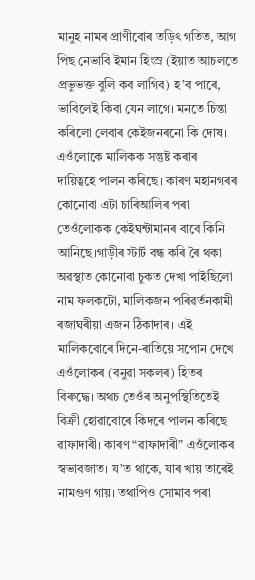মানুহ নামৰ প্ৰাণীবোৰ তড়িৎ গতিত, আগ পিছ নেভাবি ইমান হিংস্ৰ (ইয়াত আচলতে প্ৰভুভক্ত বুলি কব লাগিব) হ’ব পাৰে, ভাবিলেই কিবা যেন লাগে। মনতে চিন্তা কৰিলো লেবাৰ কেইজনৰনো কি দোষ। এওঁলোকে মালিকক সন্তুষ্ট কৰাৰ দায়িত্বহে পালন কৰিছে। কাৰণ মহানগৰৰ কোনোবা এটা চাৰিআলিৰ পৰা তেওঁলোকক কেইঘন্টামানৰ বাবে কিনি আনিছে।গাড়ীৰ স্টার্ট বন্ধ কৰি ৰৈ থকা অৱস্থাত কোনোবা চুকত দেখা পাইছিলো নাম ফলকটো, মালিকজন পৰিৱৰ্তনকামী ৰজাঘৰীয়া এজন ঠিকাদাৰ। এই মালিকবোৰে দিনে-ৰাতিয়ে সপোন দেখে এওঁলোকৰ (বনুৱা সকলৰ) হিতৰ বিৰুদ্ধে। অথচ তেওঁৰ অনুপস্থিতিতেই বিক্ৰী হোৱাবোৰে কিদৰে পালন কৰিছে ৱাফাদাৰী। কাৰণ “ৱাফাদাৰী” এওঁলোকৰ স্বভাবজাত। য’ত থাকে, যাৰ খায় তাৰেই নামগুণ গায়। তথাপিও সোমাব পৰা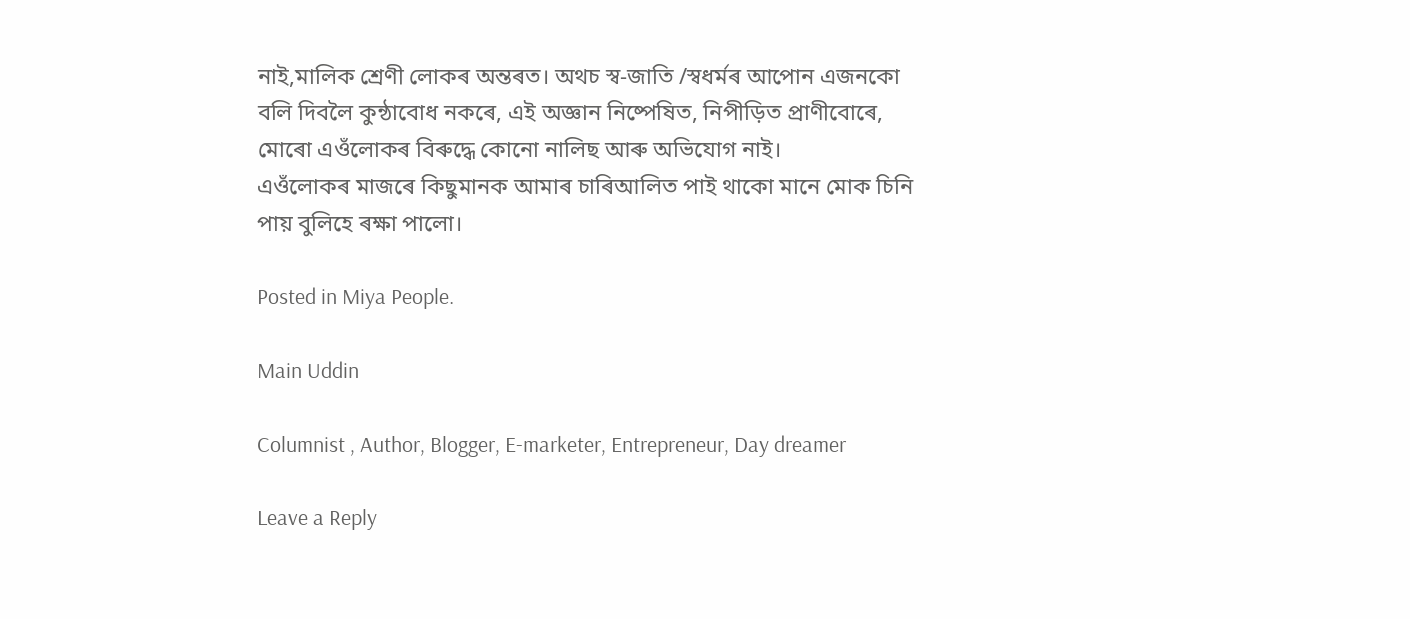নাই,মালিক শ্রেণী লোকৰ অন্তৰত। অথচ স্ব-জাতি /স্বধর্মৰ আপোন এজনকো বলি দিবলৈ কুন্ঠাবোধ নকৰে, এই অজ্ঞান নিষ্পেষিত, নিপীড়িত প্ৰাণীবোৰে, মোৰো এওঁলোকৰ বিৰুদ্ধে কোনো নালিছ আৰু অভিযোগ নাই।
এওঁলোকৰ মাজৰে কিছুমানক আমাৰ চাৰিআলিত পাই থাকো মানে মোক চিনি পায় বুলিহে ৰক্ষা পালো।

Posted in Miya People.

Main Uddin

Columnist , Author, Blogger, E-marketer, Entrepreneur, Day dreamer

Leave a Reply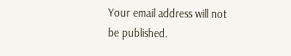Your email address will not be published.